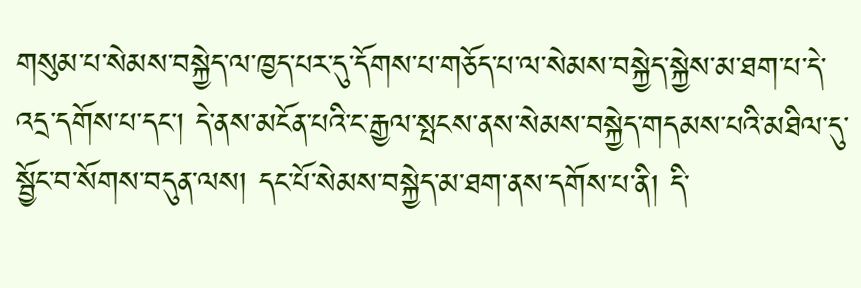གསུམ་པ་སེམས་བསྐྱེད་ལ་ཁྱད་པར་དུ་དོགས་པ་གཅོད་པ་ལ་སེམས་བསྐྱེད་སྐྱེས་མ་ཐག་པ་དེ་འདྲ་དགོས་པ་དང་། དེ་ནས་མངོན་པའི་ང་རྒྱལ་སྤངས་ནས་སེམས་བསྐྱེད་གདམས་པའི་མཐིལ་དུ་སྦྱོང་བ་སོགས་བདུན་ལས། དང་པོ་སེམས་བསྐྱེད་མ་ཐག་ནས་དགོས་པ་ནི། དི་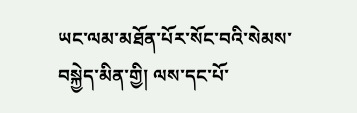ཡང་ལམ་མཐོན་པོར་སོང་བའི་སེམས་བསྐྱེད་མིན་གྱི། ལས་དང་པོ་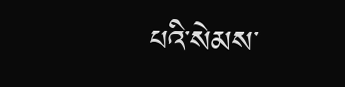པའི་སེམས་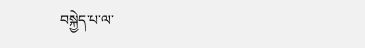བསྐྱེད་པ་ལ་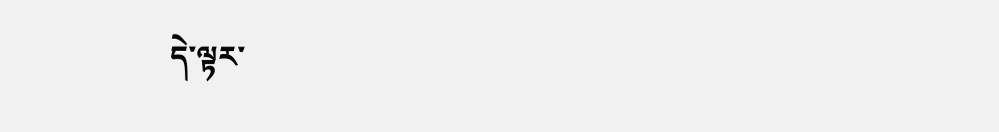དེ་ལྟར་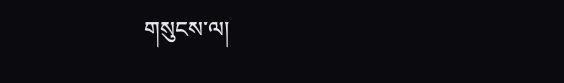གསུངས་ལ།